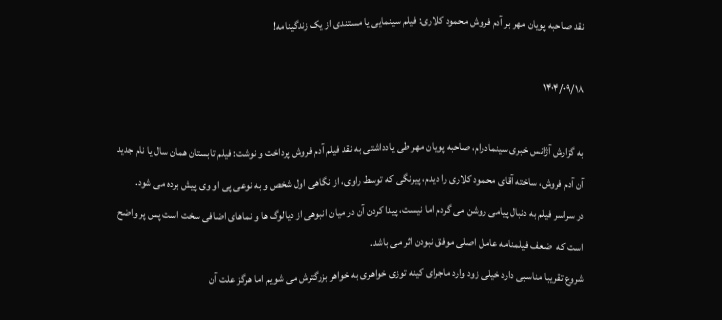نقد صاحبه پویان مهر بر آدم فروش محمود کلاری: فیلم سینمایی یا مستندی از یک زندگینامه!

۱۴۰۴/۰۹/۱۸

به گزارش آژانس خبری سینمادرام، صاحبه پویان مهر طی یادداشتی به نقد فیلم آدم فروش پرداخت و نوشت: فیلم تابستان همان سال یا نام جدید آن آدم فروش، ساخته آقای محمود کلاری را دیدم، پیرنگی که توسط راوی، از نگاهی اول شخص و به نوعی پی او وی پیش برده می شود.
در سراسر فیلم به دنبال پیامی روشن می گردم اما نیست، پیدا کردن آن در میان انبوهی از دیالوگ ها و نماهای اضافی سخت است پس پر واضح است که  ضعف فیلمنامه عامل اصلی موفق نبودن اثر می باشد.
شروع تقریبا مناسبی دارد خیلی زود وارد ماجرای کینه توزی خواهری به خواهر بزرگترش می شویم اما هرگز علت آن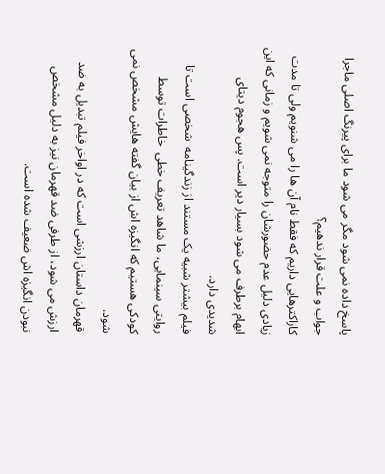پاسخ داده نمی شود مگر می شود ما برای پیرنگ اصلی ماجرا جواب و علت قرار ندهیم؟
کاراکترهایی داریم که فقط نام آن ها را می شنویم ولی تا مدت زیادی دلیل عدم حضورشان را متوجه نمی شویم و زمانی که این ابهام برطرف می شود بسیار دیر است. پس هجوم دیتای شدیدی دارد.
فیلم بیشتر شبیه یک مستند از زندگینامه  شخصی است تا روایتی سینمایی، ما شاهد تعریف خطی  خاطرات توسط کودکی هستیم که انگیزه اش از بیان گفته هایش مشخص نمی شود.
قهرمان داستان ارزشی است که در اواخر فیلم تبدیل به ضد ارزش می شود، از طرفی ضد قهرمان نیز به دلیل مشخص نبودن انگیزه اش ضعیف شده است.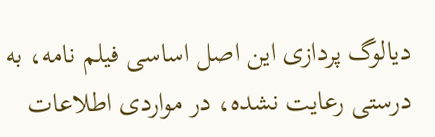دیالوگ پردازی این اصل اساسی فیلم نامه، به درستی رعایت نشده، در مواردی اطلاعات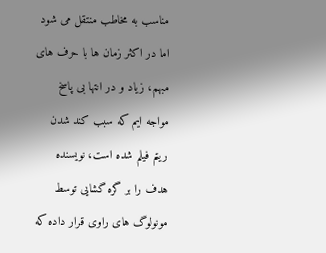مناسب به مخاطب منتقل می شود اما در اکثر زمان ها با حرف های مبهم، زیاد و در انتها بی پاسخ مواجه ایم که سبب کند شدن ریتم فیلم شده است، نویسنده هدف را بر گره گشایی توسط مونولوگ های راوی قرار داده که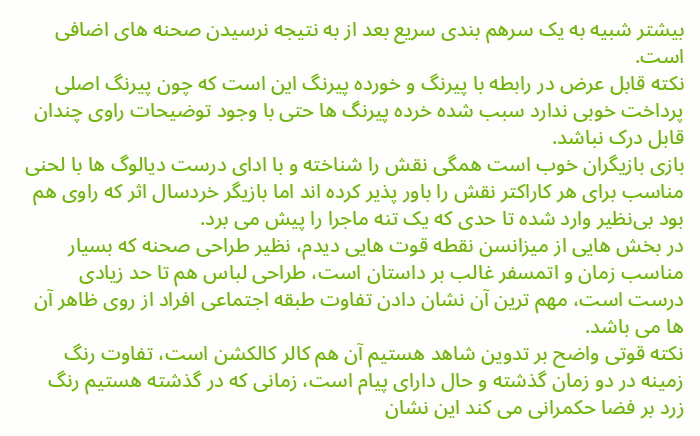بیشتر شبیه به یک سرهم بندی سریع بعد از به نتیجه نرسیدن صحنه های اضافی است.
نکته قابل عرض در رابطه با پیرنگ و خورده پیرنگ این است که چون پیرنگ اصلی پرداخت خوبی ندارد سبب شده خرده پیرنگ ها حتی با وجود توضیحات راوی چندان قابل درک نباشد.
بازی بازیگران خوب است همگی نقش را شناخته و با ادای درست دیالوگ ها با لحنی مناسب برای هر کاراکتر نقش را باور پذیر کرده اند اما بازیگر خردسال اثر که راوی هم بود بی‌نظیر وارد شده تا حدی که یک تنه ماجرا را پیش می برد.
در بخش هایی از میزانسن نقطه قوت هایی دیدم، نظیر طراحی صحنه که بسیار مناسب زمان و اتمسفر غالب بر داستان است، طراحی لباس هم تا حد زیادی درست است، مهم ترین آن نشان دادن تفاوت طبقه اجتماعی افراد از روی ظاهر آن ها می باشد.
نکته قوتی واضح بر تدوین شاهد هستیم آن هم کالر کالکشن است، تفاوت رنگ زمینه در دو زمان گذشته و حال دارای پیام است، زمانی که در گذشته هستیم رنگ زرد بر فضا حکمرانی می کند این نشان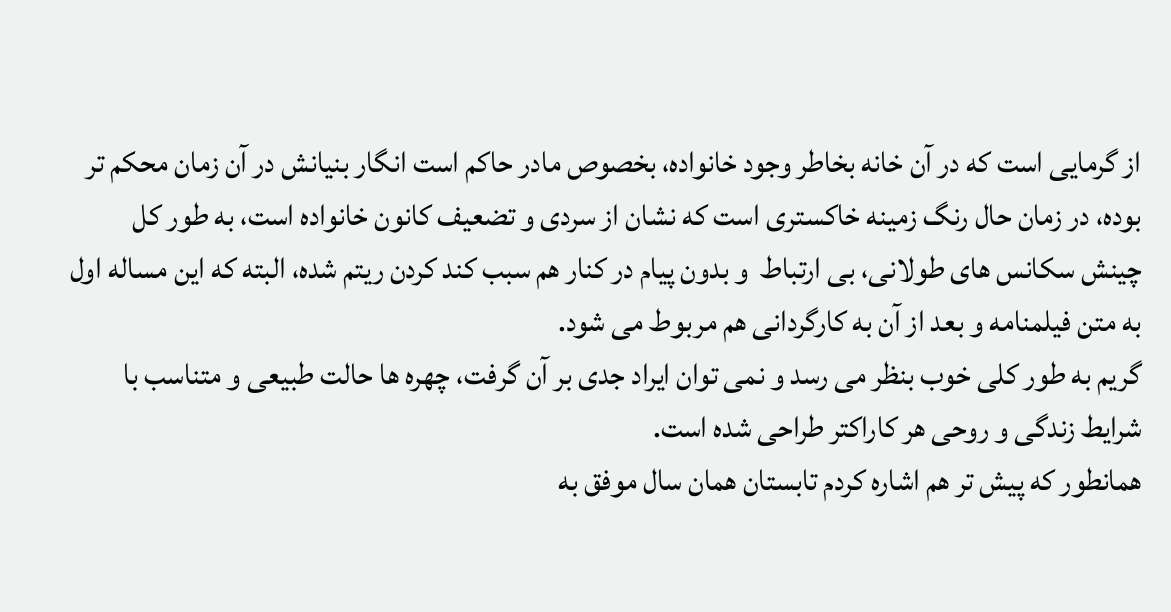از گرمایی است که در آن خانه بخاطر وجود خانواده، بخصوص مادر حاکم است انگار بنیانش در آن زمان محکم تر بوده، در زمان حال رنگ زمینه خاکستری است که نشان از سردی و تضعیف کانون خانواده است، به طور کل چینش سکانس های طولانی، بی ارتباط  و بدون پیام در کنار هم سبب کند کردن ریتم شده، البته که این مساله اول به متن فیلمنامه و بعد از آن به کارگردانی هم مربوط می شود.
گریم به طور کلی خوب بنظر می رسد و نمی توان ایراد جدی بر آن گرفت، چهره ها حالت طبیعی و متناسب با شرایط زندگی و روحی هر کاراکتر طراحی شده است.
همانطور که پیش تر هم اشاره کردم تابستان همان سال موفق به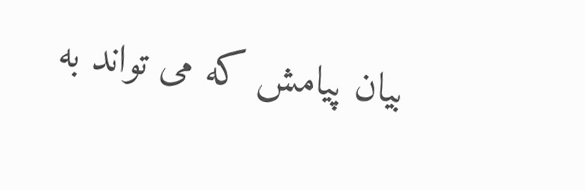بیان پیامش که می تواند به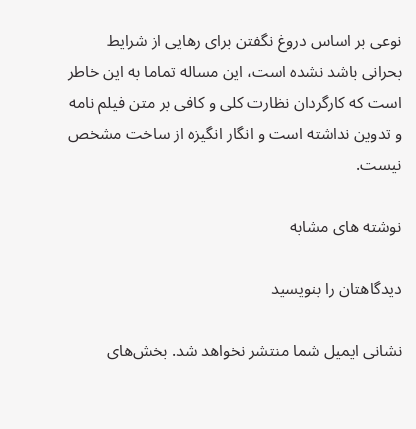نوعی بر اساس دروغ نگفتن برای رهایی از شرایط بحرانی باشد نشده است، این مساله تماما به این خاطر است که کارگردان نظارت کلی و کافی بر متن فیلم نامه و تدوین نداشته است و انگار انگیزه از ساخت مشخص نیست.

نوشته های مشابه

دیدگاهتان را بنویسید

نشانی ایمیل شما منتشر نخواهد شد. بخش‌های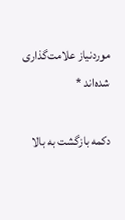موردنیاز علامت‌گذاری شده‌اند *

دکمه بازگشت به بالا